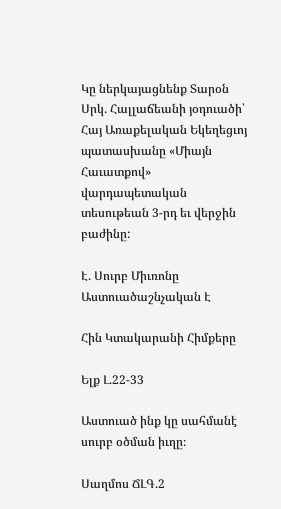Կը ներկայացնենք Տարօն Սրկ. Հալլաճեանի յօդուածի՝ Հայ Առաքելական Եկեղեցւոյ պատասխանը «Միայն Հաւատքով» վարդապետական տեսութեան 3-րդ եւ վերջին բաժինը:

Է. Սուրբ Միւռոնը Աստուածաշնչական Է

Հին Կտակարանի Հիմքերը

Ելք Լ.22-33

Աստուած ինք կը սահմանէ սուրբ օծման իւղը։

Սաղմոս ՃԼԳ.2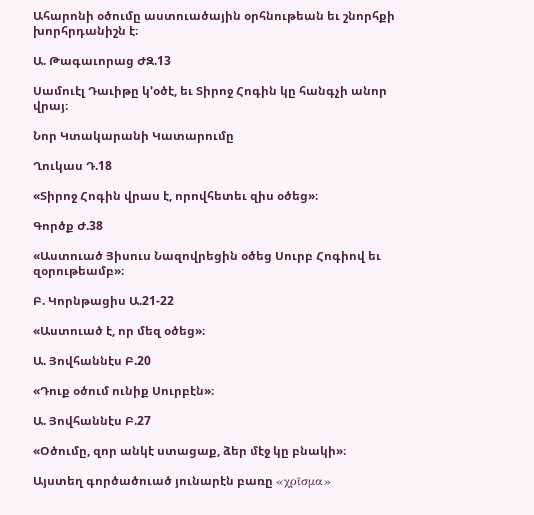Ահարոնի օծումը աստուածային օրհնութեան եւ շնորհքի խորհրդանիշն է։

Ա. Թագաւորաց ԺԶ.13

Սամուէլ Դաւիթը կ’օծէ, եւ Տիրոջ Հոգին կը հանգչի անոր վրայ։

Նոր Կտակարանի Կատարումը

Ղուկաս Դ.18

«Տիրոջ Հոգին վրաս է, որովհետեւ զիս օծեց»։

Գործք Ժ.38

«Աստուած Յիսուս Նազովրեցին օծեց Սուրբ Հոգիով եւ զօրութեամբ»։

Բ. Կորնթացիս Ա.21-22

«Աստուած է, որ մեզ օծեց»։

Ա. Յովհաննէս Բ.20

«Դուք օծում ունիք Սուրբէն»։

Ա. Յովհաննէս Բ.27

«Օծումը, զոր անկէ ստացաք, ձեր մէջ կը բնակի»։

Այստեղ գործածուած յունարէն բառը «χρῖσμα»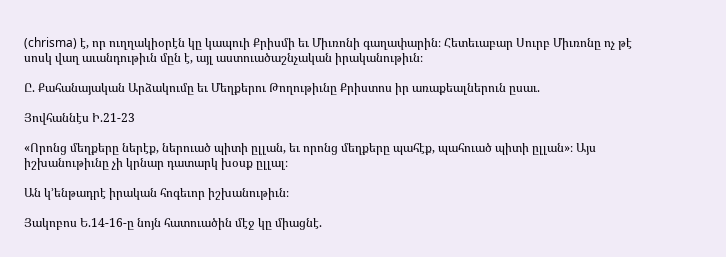(chrisma) է, որ ուղղակիօրէն կը կապուի Քրիսմի եւ Միւռոնի գաղափարին։ Հետեւաբար Սուրբ Միւռոնը ոչ թէ սոսկ վաղ աւանդութիւն մըն է, այլ աստուածաշնչական իրականութիւն։

Ը. Քահանայական Արձակումը եւ Մեղքերու Թողութիւնը Քրիստոս իր առաքեալներուն ըսաւ.

Յովհաննէս Ի.21-23

«Որոնց մեղքերը ներէք, ներուած պիտի ըլլան, եւ որոնց մեղքերը պահէք, պահուած պիտի ըլլան»։ Այս իշխանութիւնը չի կրնար դատարկ խօսք ըլլալ։

Ան կ’ենթադրէ իրական հոգեւոր իշխանութիւն։

Յակոբոս Ե.14-16-ը նոյն հատուածին մէջ կը միացնէ.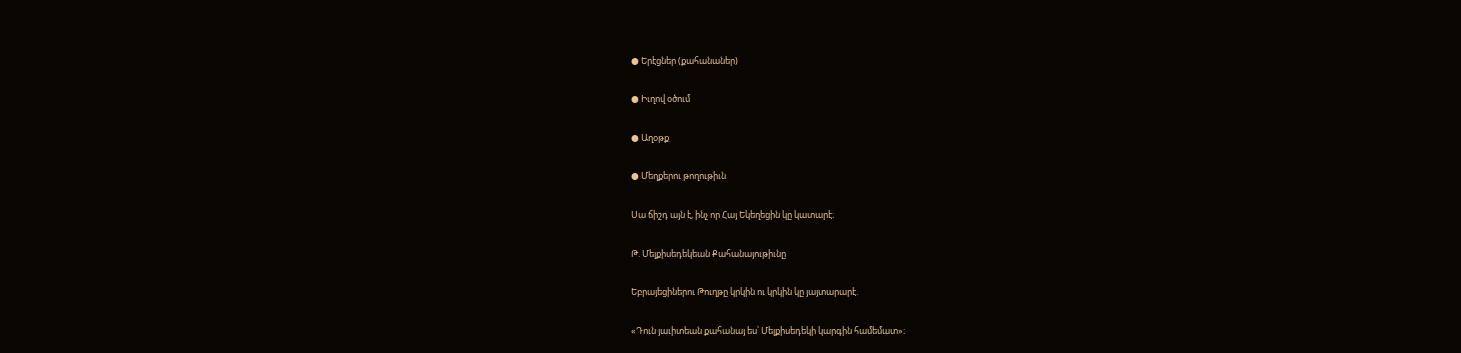● Երէցներ (քահանաներ)

● Իւղով օծում

● Աղօթք

● Մեղքերու թողութիւն

Սա ճիշդ այն է, ինչ որ Հայ Եկեղեցին կը կատարէ։

Թ. Մելքիսեդեկեան Քահանայութիւնը

Եբրայեցիներու Թուղթը կրկին ու կրկին կը յայտարարէ.

«Դուն յաւիտեան քահանայ ես՝ Մելքիսեդեկի կարգին համեմատ»։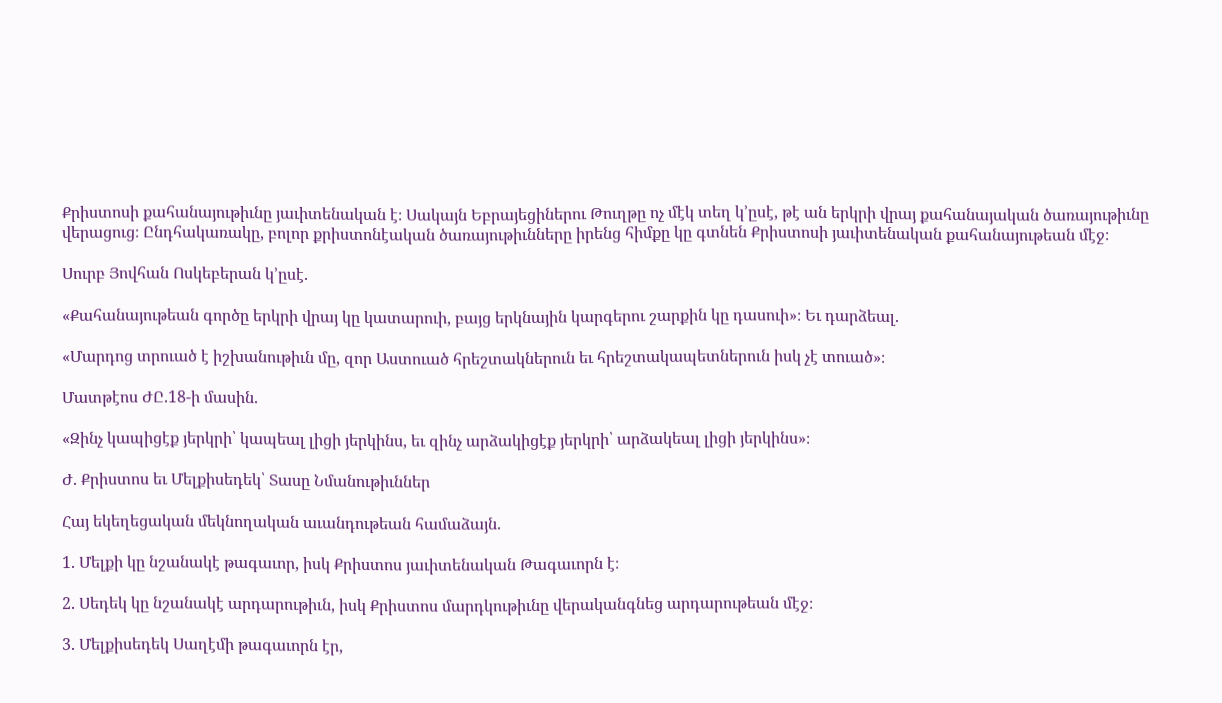Քրիստոսի քահանայութիւնը յաւիտենական է։ Սակայն Եբրայեցիներու Թուղթը ոչ մէկ տեղ կ’ըսէ, թէ ան երկրի վրայ քահանայական ծառայութիւնը վերացուց։ Ընդհակառակը, բոլոր քրիստոնէական ծառայութիւնները իրենց հիմքը կը գտնեն Քրիստոսի յաւիտենական քահանայութեան մէջ։

Սուրբ Յովհան Ոսկեբերան կ’ըսէ.

«Քահանայութեան գործը երկրի վրայ կը կատարուի, բայց երկնային կարգերու շարքին կը դասուի»։ Եւ դարձեալ.

«Մարդոց տրուած է իշխանութիւն մը, զոր Աստուած հրեշտակներուն եւ հրեշտակապետներուն իսկ չէ տուած»։

Մատթէոս ԺԸ.18-ի մասին.

«Զինչ կապիցէք յերկրի՝ կապեալ լիցի յերկինս, եւ զինչ արձակիցէք յերկրի՝ արձակեալ լիցի յերկինս»։

Ժ. Քրիստոս եւ Մելքիսեդեկ՝ Տասը Նմանութիւններ

Հայ եկեղեցական մեկնողական աւանդութեան համաձայն.

1. Մելքի կը նշանակէ թագաւոր, իսկ Քրիստոս յաւիտենական Թագաւորն է։

2. Սեդեկ կը նշանակէ արդարութիւն, իսկ Քրիստոս մարդկութիւնը վերականգնեց արդարութեան մէջ։

3. Մելքիսեդեկ Սաղէմի թագաւորն էր,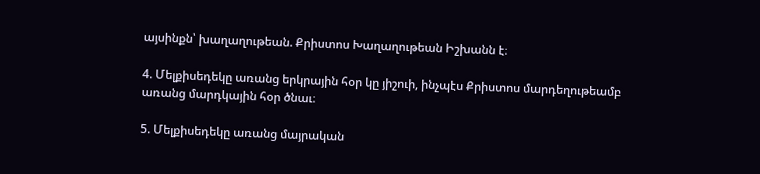այսինքն՝ խաղաղութեան. Քրիստոս Խաղաղութեան Իշխանն է։

4. Մելքիսեդեկը առանց երկրային հօր կը յիշուի, ինչպէս Քրիստոս մարդեղութեամբ առանց մարդկային հօր ծնաւ։

5. Մելքիսեդեկը առանց մայրական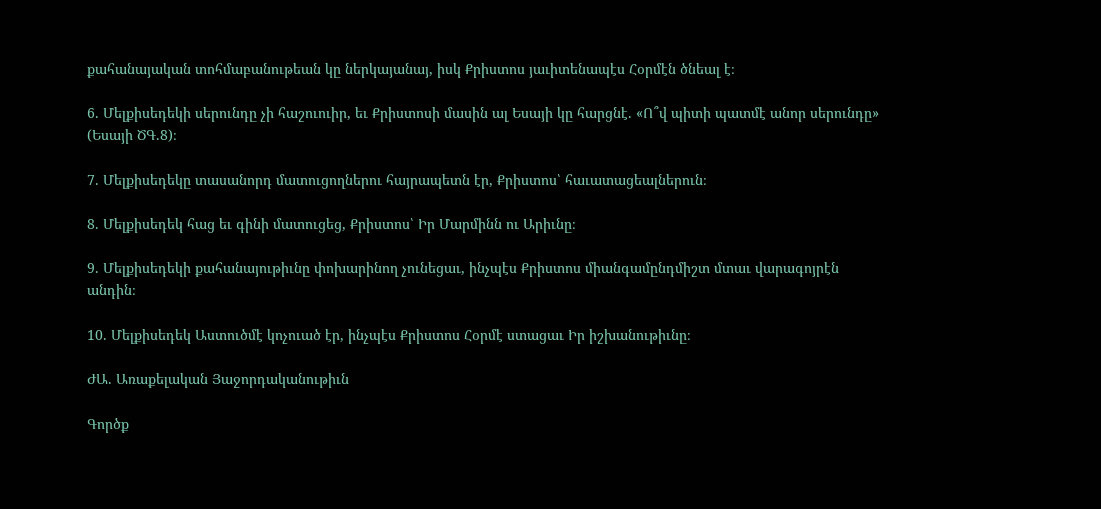քահանայական տոհմաբանութեան կը ներկայանայ, իսկ Քրիստոս յաւիտենապէս Հօրմէն ծնեալ է։

6. Մելքիսեդեկի սերունդը չի հաշուուիր, եւ Քրիստոսի մասին ալ Եսայի կը հարցնէ. «Ո՞վ պիտի պատմէ անոր սերունդը» (Եսայի ԾԳ.8)։

7. Մելքիսեդեկը տասանորդ մատուցողներու հայրապետն էր, Քրիստոս՝ հաւատացեալներուն։

8. Մելքիսեդեկ հաց եւ գինի մատուցեց, Քրիստոս՝ Իր Մարմինն ու Արիւնը։

9. Մելքիսեդեկի քահանայութիւնը փոխարինող չունեցաւ, ինչպէս Քրիստոս միանգամընդմիշտ մտաւ վարագոյրէն անդին։

10. Մելքիսեդեկ Աստուծմէ կոչուած էր, ինչպէս Քրիստոս Հօրմէ ստացաւ Իր իշխանութիւնը։

ԺԱ. Առաքելական Յաջորդականութիւն

Գործք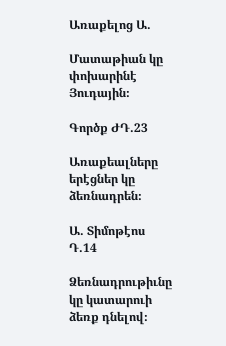Առաքելոց Ա.

Մատաթիան կը փոխարինէ Յուդային։

Գործք ԺԴ.23

Առաքեալները երէցներ կը ձեռնադրեն։

Ա. Տիմոթէոս Դ.14

Ձեռնադրութիւնը կը կատարուի ձեռք դնելով։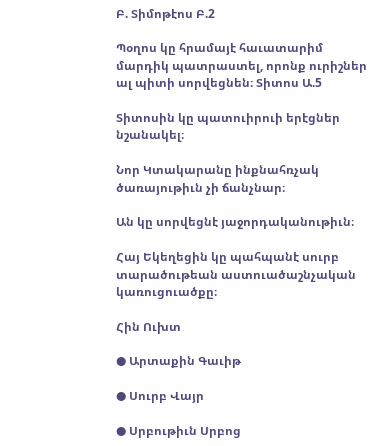Բ. Տիմոթէոս Բ.2

Պօղոս կը հրամայէ հաւատարիմ մարդիկ պատրաստել, որոնք ուրիշներ ալ պիտի սորվեցնեն։ Տիտոս Ա.5

Տիտոսին կը պատուիրուի երէցներ նշանակել։

Նոր Կտակարանը ինքնահռչակ ծառայութիւն չի ճանչնար։

Ան կը սորվեցնէ յաջորդականութիւն։

Հայ Եկեղեցին կը պահպանէ սուրբ տարածութեան աստուածաշնչական կառուցուածքը։

Հին Ուխտ

● Արտաքին Գաւիթ

● Սուրբ Վայր

● Սրբութիւն Սրբոց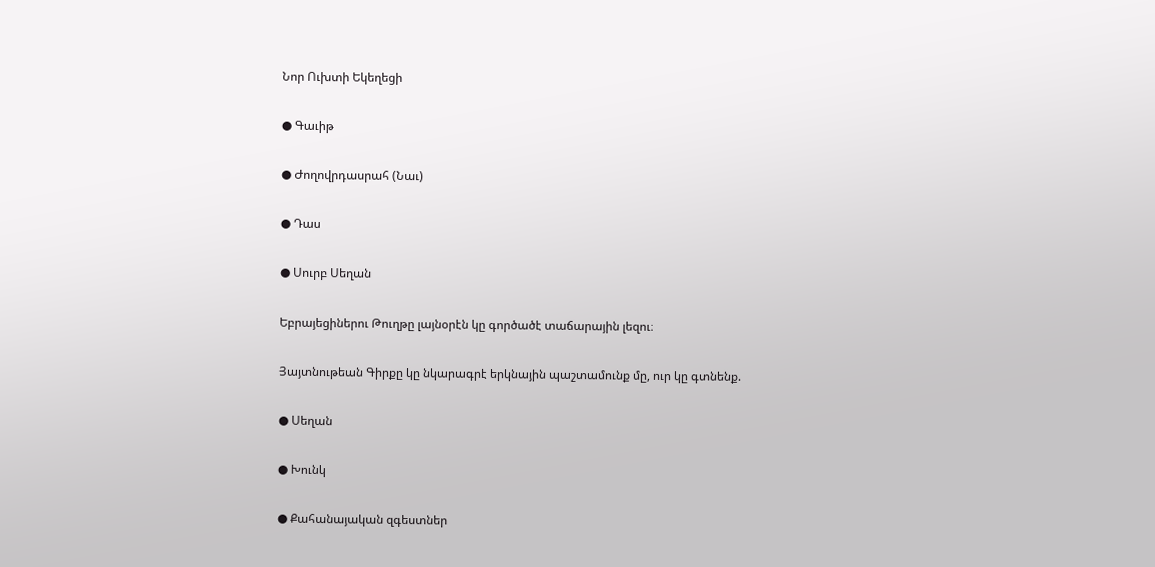Նոր Ուխտի Եկեղեցի

● Գաւիթ

● Ժողովրդասրահ (Նաւ)

● Դաս

● Սուրբ Սեղան

Եբրայեցիներու Թուղթը լայնօրէն կը գործածէ տաճարային լեզու։

Յայտնութեան Գիրքը կը նկարագրէ երկնային պաշտամունք մը, ուր կը գտնենք.

● Սեղան

● Խունկ

● Քահանայական զգեստներ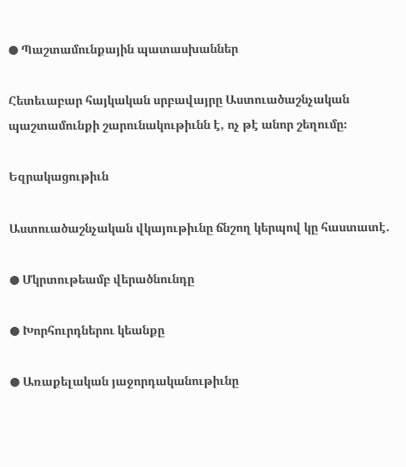● Պաշտամունքային պատասխաններ

Հետեւաբար հայկական սրբավայրը Աստուածաշնչական պաշտամունքի շարունակութիւնն է, ոչ թէ անոր շեղումը։

Եզրակացութիւն

Աստուածաշնչական վկայութիւնը ճնշող կերպով կը հաստատէ.

● Մկրտութեամբ վերածնունդը

● Խորհուրդներու կեանքը

● Առաքելական յաջորդականութիւնը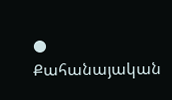● Քահանայական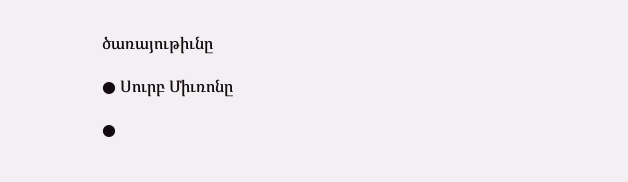ծառայութիւնը

● Սուրբ Միւռոնը

●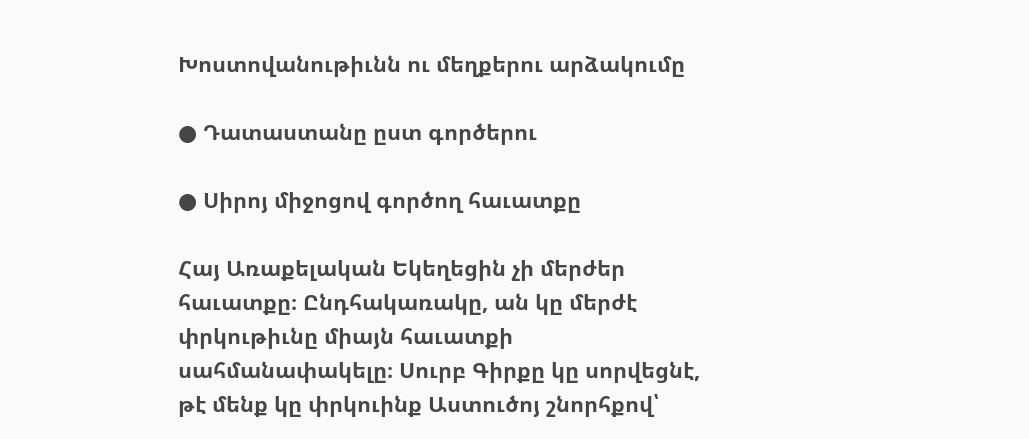Խոստովանութիւնն ու մեղքերու արձակումը

● Դատաստանը ըստ գործերու

● Սիրոյ միջոցով գործող հաւատքը

Հայ Առաքելական Եկեղեցին չի մերժեր հաւատքը։ Ընդհակառակը, ան կը մերժէ փրկութիւնը միայն հաւատքի սահմանափակելը։ Սուրբ Գիրքը կը սորվեցնէ, թէ մենք կը փրկուինք Աստուծոյ շնորհքով՝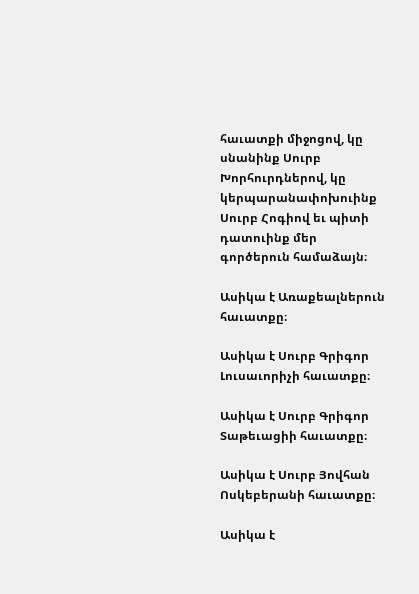հաւատքի միջոցով, կը սնանինք Սուրբ Խորհուրդներով, կը կերպարանափոխուինք Սուրբ Հոգիով եւ պիտի դատուինք մեր գործերուն համաձայն։

Ասիկա է Առաքեալներուն հաւատքը։

Ասիկա է Սուրբ Գրիգոր Լուսաւորիչի հաւատքը։

Ասիկա է Սուրբ Գրիգոր Տաթեւացիի հաւատքը։

Ասիկա է Սուրբ Յովհան Ոսկեբերանի հաւատքը։

Ասիկա է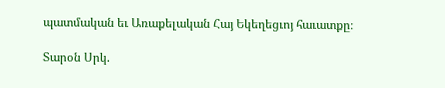պատմական եւ Առաքելական Հայ Եկեղեցւոյ հաւատքը։

Տարօն Սրկ.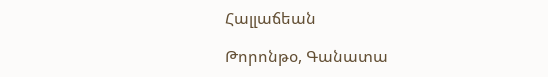Հալլաճեան

Թորոնթօ, Գանատա